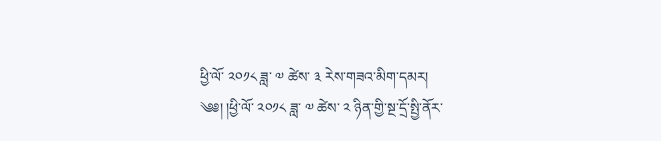ཕྱི་ལོ་ ༢༠༡༨ ཟླ་ ༧ ཚེས་ ༣ རེས་གཟའ་མིག་དམར།
༄༅། །ཕྱི་ལོ་ ༢༠༡༨ ཟླ་ ༧ ཚེས་ ༢ ཉིན་གྱི་སྔ་དྲོ་སྤྱི་ནོར་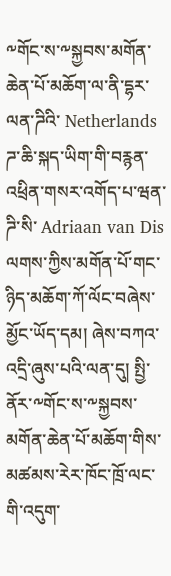༸གོང་ས་༸སྐྱབས་མགོན་ཆེན་པོ་མཆོག་ལ་ནི་དྷར་ལན་ཌིའི་ Netherlands ཌ་ཆི་སྐད་ཡིག་གི་བརྙན་འཕྲིན་གསར་འགོད་པ་ཝན་ཌི་སི་ Adriaan van Dis ལགས་ཀྱིས་མགོན་པོ་གང་ཉིད་མཆོག་ཀོ་ལོང་བཞེས་མྱོང་ཡོད་དམ། ཞེས་བཀའ་འདྲི་ཞུས་པའི་ལན་དུ། སྤྱི་ནོར་༸གོང་ས་༸སྐྱབས་མགོན་ཆེན་པོ་མཆོག་གིས་མཚམས་རེར་ཁོང་ཁྲོ་ལང་གི་འདུག་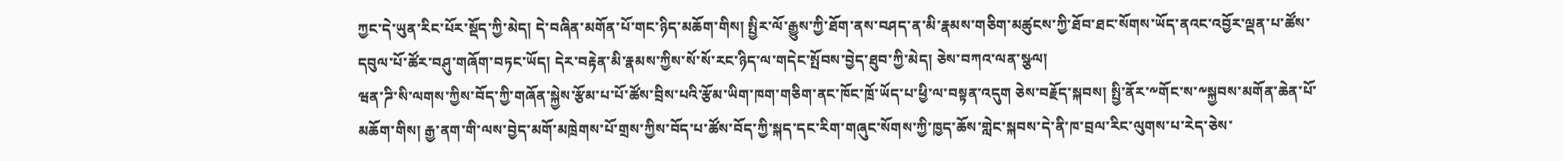ཀྱང་དེ་ཡུན་རིང་པོར་སྡོད་ཀྱི་མེད། དེ་བཞིན་མགོན་པོ་གང་ཉིད་མཆོག་གིས། སྤྱིར་ལོ་རྒྱུས་ཀྱི་ཐོག་ནས་བཤད་ན་མི་རྣམས་གཅིག་མཚུངས་ཀྱི་ཐོབ་ཐང་སོགས་ཡོད་ནའང་འབྱོར་ལྡན་པ་ཚོས་དབུལ་པོ་ཚོར་བཤུ་གཞོག་བཏང་ཡོད། དེར་བརྟེན་མི་རྣམས་ཀྱིས་སོ་སོ་རང་ཉིད་ལ་གདེང་སྤོབས་བྱེད་ཐུབ་ཀྱི་མེད། ཅེས་བཀའ་ལན་སྩལ།
ཝན་ཌི་སི་ལགས་ཀྱིས་བོད་ཀྱི་གཞོན་སྐྱེས་རྩོམ་པ་པོ་ཚོས་བྲིས་པའི་རྩོམ་ཡིག་ཁག་གཅིག་ནང་ཁོང་ཁྲོ་ཡོད་པ་ཕྱི་ལ་བསྟན་འདུག ཅེས་བརྗོད་སྐབས། སྤྱི་ནོར་༸གོང་ས་༸སྐྱབས་མགོན་ཆེན་པོ་མཆོག་གིས། རྒྱ་ནག་གི་ལས་བྱེད་མགོ་མཁྲེགས་པོ་གྲས་ཀྱིས་བོད་པ་ཚོས་བོད་ཀྱི་སྐད་དང་རིག་གཞུང་སོགས་ཀྱི་ཁྱད་ཆོས་གླེང་སྐབས་དེ་ནི་ཁ་བྲལ་རིང་ལུགས་པ་རེད་ཅེས་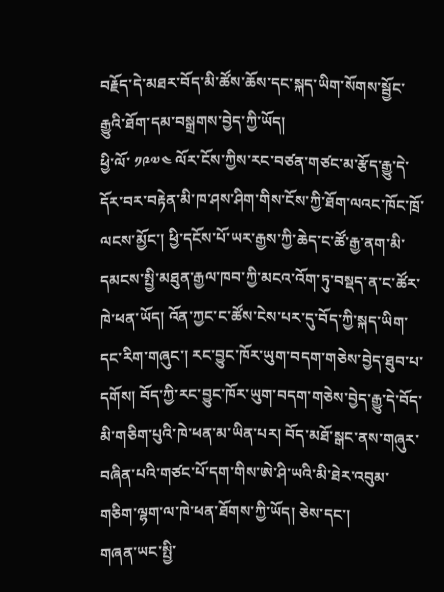བརྗོད་དེ་མཐར་བོད་མི་ཚོས་ཆོས་དང་སྐད་ཡིག་སོགས་སྦྱོང་རྒྱུའི་ཐོག་དམ་བསྒྲགས་བྱེད་ཀྱི་ཡོད།
ཕྱི་ལོ་ ༡༩༧༤ ལོར་ངོས་ཀྱིས་རང་བཙན་གཙང་མ་རྩོད་རྒྱུ་དེ་དོར་བར་བརྟེན་མི་ཁ་ཤས་ཤིག་གིས་ངོས་ཀྱི་ཐོག་ལའང་ཁོང་ཁྲོ་ལངས་མྱོང་། ཕྱི་དངོས་པོ་ཡར་རྒྱས་ཀྱི་ཆེད་ང་ཚོ་རྒྱ་ནག་མི་དམངས་སྤྱི་མཐུན་རྒྱལ་ཁབ་ཀྱི་མངའ་འོག་ཏུ་བསྡད་ན་ང་ཚོར་ཁེ་ཕན་ཡོད། འོན་ཀྱང་ང་ཚོས་ངེས་པར་དུ་བོད་ཀྱི་སྐད་ཡིག་དང་རིག་གཞུང་། རང་བྱུང་ཁོར་ཡུག་བདག་གཅེས་བྱེད་ཐུབ་པ་དགོས། བོད་ཀྱི་རང་བྱུང་ཁོར་ཡུག་བདག་གཅེས་བྱེད་རྒྱུ་དེ་བོད་མི་གཅིག་པུའི་ཁེ་ཕན་མ་ཡིན་པར། བོད་མཐོ་སྒང་ནས་གཞུར་བཞིན་པའི་གཙང་པོ་དག་གིས་ཨེ་ཤི་ཡའི་མི་ཐེར་འབུམ་གཅིག་ལྷག་ལ་ཁེ་ཕན་ཐོགས་ཀྱི་ཡོད། ཅེས་དང་།
གཞན་ཡང་སྤྱི་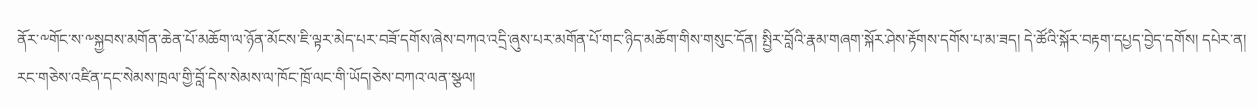ནོར་༸གོང་ས་༸སྐྱབས་མགོན་ཆེན་པོ་མཆོག་ལ་ཉོན་མོངས་ཇི་ལྟར་མེད་པར་བཟོ་དགོས་ཞེས་བཀའ་འདྲི་ཞུས་པར་མགོན་པོ་གང་ཉིད་མཆོག་གིས་གསུང་དོན། སྤྱིར་བློའི་རྣམ་གཞག་སྐོར་ཤེས་རྟོགས་དགོས་པ་མ་ཟད། དེ་ཚོའི་སྐོར་བརྟག་དཔྱད་བྱེད་དགོས། དཔེར་ན། རང་གཅེས་འཛིན་དང་སེམས་ཁྲལ་གྱི་བློ་དེས་སེམས་ལ་ཁོང་ཁྲོ་ལང་གི་ཡོད།ཅེས་བཀའ་ལན་སྩལ།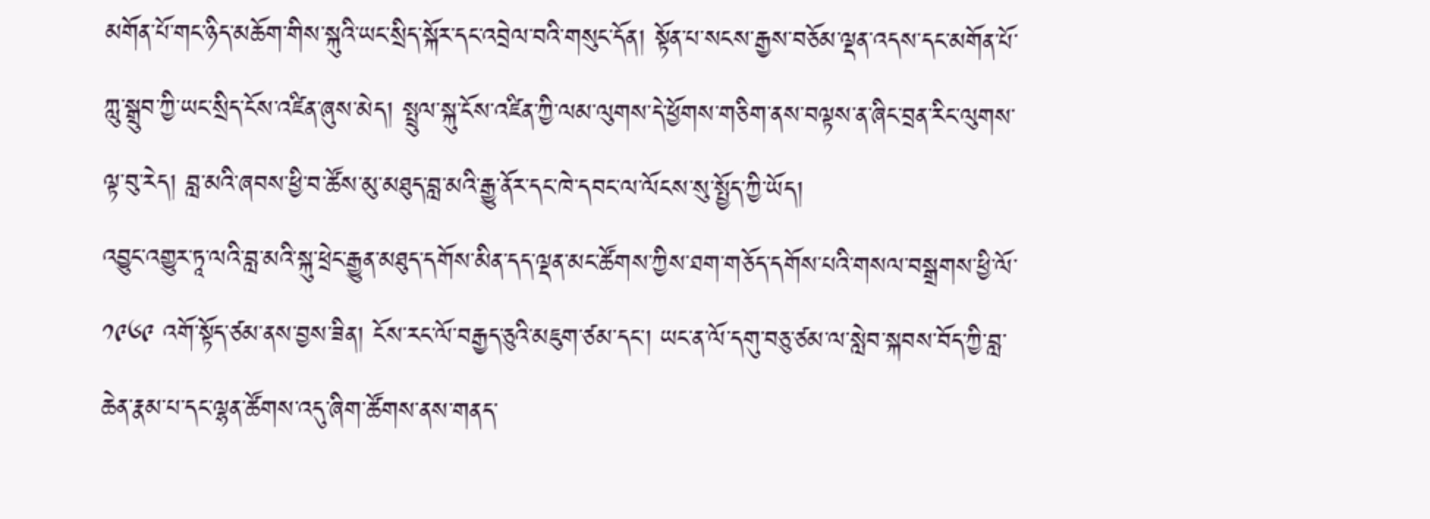མགོན་པོ་གང་ཉིད་མཆོག་གིས་སྐུའི་ཡང་སྲིད་སྐོར་དང་འབྲེལ་བའི་གསུང་དོན། སྟོན་པ་སངས་རྒྱས་བཅོམ་ལྡན་འདས་དང་མགོན་པོ་ཀླུ་སྒྲུབ་ཀྱི་ཡང་སྲིད་ངོས་འཛིན་ཞུས་མེད། སྤྲུལ་སྐུ་ངོས་འཛིན་ཀྱི་ལམ་ལུགས་དེ་ཕྱོགས་གཅིག་ནས་བལྟས་ན་ཞིང་བྲན་རིང་ལུགས་ལྟ་བུ་རེད། བླ་མའི་ཞབས་ཕྱི་བ་ཚོས་མུ་མཐུད་བླ་མའི་རྒྱུ་ནོར་དང་ཁེ་དབང་ལ་ལོངས་སུ་སྤྱོད་ཀྱི་ཡོད།
འབྱུང་འགྱུར་ཏཱ་ལའི་བླ་མའི་སྐུ་ཕྲེང་རྒྱུན་མཐུད་དགོས་མིན་དད་ལྡན་མང་ཚོགས་ཀྱིས་ཐག་གཅོད་དགོས་པའི་གསལ་བསྒྲགས་ཕྱི་ལོ་ ༡༩༦༩ འགོ་སྟོད་ཙམ་ནས་བྱས་ཟིན། ངོས་རང་ལོ་བརྒྱད་ཅུའི་མཇུག་ཙམ་དང་། ཡང་ན་ལོ་དགུ་བཅུ་ཙམ་ལ་སླེབ་སྐབས་བོད་ཀྱི་བླ་ཆེན་རྣམ་པ་དང་ལྷན་ཚོགས་འདུ་ཞིག་ཚོགས་ནས་གནད་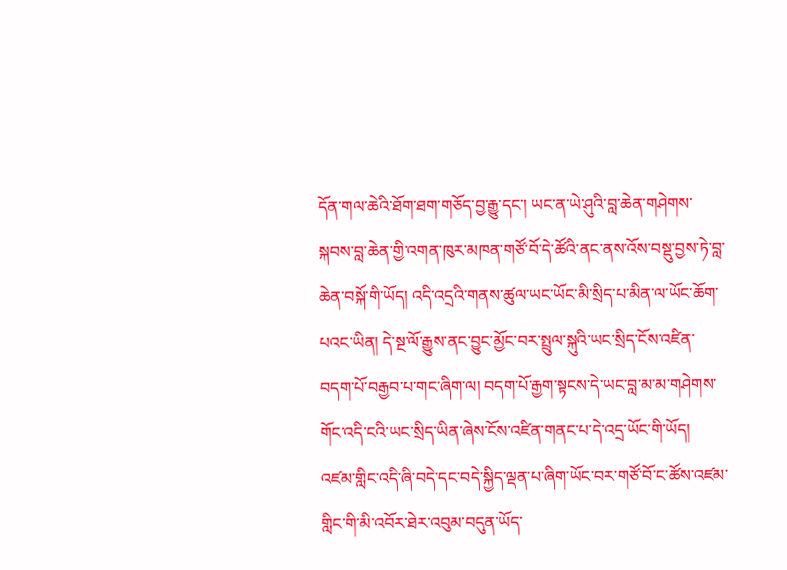དོན་གལ་ཆེའི་ཐོག་ཐག་གཅོད་བྱ་རྒྱུ་དང་། ཡང་ན་ཡེ་ཤུའི་བླ་ཆེན་གཤེགས་སྐབས་བླ་ཆེན་གྱི་འགན་ཁུར་མཁན་གཙོ་བོ་དེ་ཚོའི་ནང་ནས་འོས་བསྡུ་བྱས་ཏེ་བླ་ཆེན་བསྐོ་གི་ཡོད། འདི་འདྲའི་གནས་ཚུལ་ཡང་ཡོང་མི་སྲིད་པ་མིན་ལ་ཡོང་ཆོག་པའང་ཡིན། དེ་སྔ་ལོ་རྒྱུས་ནང་བྱུང་མྱོང་བར་སྤྲུལ་སྐུའི་ཡང་སྲིད་ངོས་འཛིན་བདག་པོ་བརྒྱབ་པ་གང་ཞིག་ལ། བདག་པོ་རྒྱག་སྟངས་དེ་ཡང་བླ་མ་མ་གཤེགས་གོང་འདི་ངའི་ཡང་སྲིད་ཡིན་ཞེས་ངོས་འཛིན་གནང་པ་དེ་འདྲ་ཡོང་གི་ཡོད།
འཛམ་གླིང་འདི་ཞི་བདེ་དང་བདེ་སྐྱིད་ལྡན་པ་ཞིག་ཡོང་བར་གཙོ་བོ་ང་ཚོས་འཛམ་གླིང་གི་མི་འབོར་ཐེར་འབུམ་བདུན་ཡོད་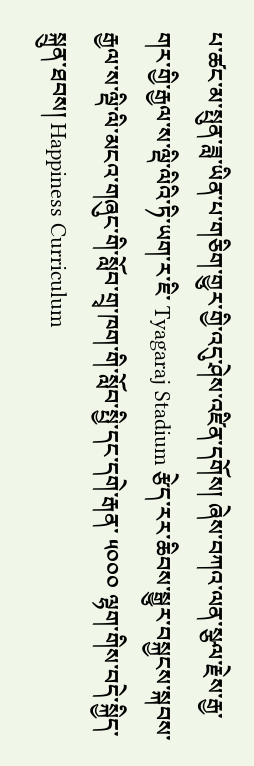པ་ཚང་མ་སྤུན་ཟླ་ཡིན་པ་གཅིག་གྱུར་གྱི་འདུ་ཤེས་འཛིན་དགོས། ཞེས་བཀའ་ལན་སྩལ་རྗེས་རྒྱ་གར་གྱི་རྒྱལ་ས་ལྡི་ལིའི་ཏི་ཡག་ར་ཇི་ Tyagaraj Stadium རྩེད་རར་ཆིབས་སྒྱུར་བསྐྱངས་སྐབས་རྒྱལ་ས་ལྡི་ལི་མངའ་གཞུང་གི་སློབ་གྲྭ་ཁག་གི་སློབ་སྤྱི་དང་དགེ་རྒན་ ༥༠༠༠ ལྷག་གིས་བདེ་སྐྱིད་སྐྲུན་ཐབས། Happiness Curriculum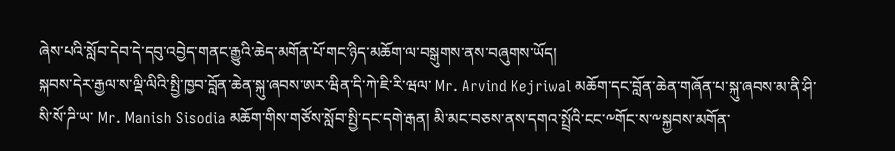ཞེས་པའི་སློབ་དེབ་དེ་དབུ་འབྱེད་གནང་རྒྱུའི་ཆེད་མགོན་པོ་གང་ཉིད་མཆོག་ལ་བསྒུགས་ནས་བཞུགས་ཡོད།
སྐབས་དེར་རྒྱལ་ས་ལྡི་ལིའི་སྤྱི་ཁྱབ་བློན་ཆེན་སྐུ་ཞབས་ཨར་ཝིན་དི་ཀེ་ཇི་རི་ཝལ་ Mr. Arvind Kejriwal མཆོག་དང་བློན་ཆེན་གཞོན་པ་སྐུ་ཞབས་མ་ནི་ཤི་སི་སོ་ཌི་ཡ་ Mr. Manish Sisodia མཆོག་གིས་གཙོས་སློབ་སྤྱི་དང་དགེ་རྒན། མི་མང་བཅས་ནས་དགའ་སྤྲོའི་ངང་༸གོང་ས་༸སྐྱབས་མགོན་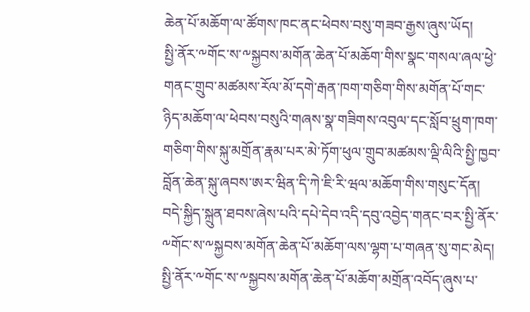ཆེན་པོ་མཆོག་ལ་ཚོགས་ཁང་ནང་ཕེབས་བསུ་གཟབ་རྒྱས་ཞུས་ཡོད།
སྤྱི་ནོར་༸གོང་ས་༸སྐྱབས་མགོན་ཆེན་པོ་མཆོག་གིས་སྣང་གསལ་ཞལ་ཕྱེ་གནང་གྲུབ་མཚམས་རོལ་མོ་དགེ་རྒན་ཁག་གཅིག་གིས་མགོན་པོ་གང་ཉིད་མཆོག་ལ་ཕེབས་བསུའི་གཞས་སྣ་གཟིགས་འབུལ་དང་སློབ་ཕྲུག་ཁག་གཅིག་གིས་སྐུ་མགྲོན་རྣམ་པར་མེ་ཏོག་ཕུལ་གྲུབ་མཚམས་ལྡི་ལིའི་སྤྱི་ཁྱབ་བློན་ཆེན་སྐུ་ཞབས་ཨར་ཝིན་དི་ཀེ་ཇི་རི་ཝལ་མཆོག་གིས་གསུང་དོན། བདེ་སྐྱིད་སྐྲུན་ཐབས་ཞེས་པའི་དཔེ་དེབ་འདི་དབུ་འབྱེད་གནང་བར་སྤྱི་ནོར་༸གོང་ས་༸སྐྱབས་མགོན་ཆེན་པོ་མཆོག་ལས་ལྷག་པ་གཞན་སུ་གང་མེད། སྤྱི་ནོར་༸གོང་ས་༸སྐྱབས་མགོན་ཆེན་པོ་མཆོག་མགྲོན་འབོད་ཞུས་པ་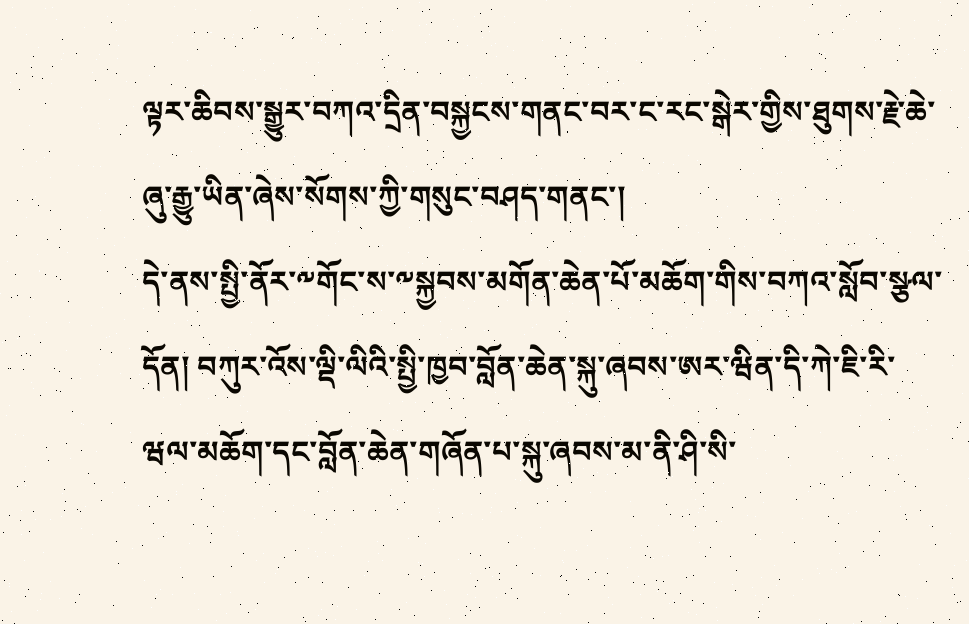ལྟར་ཆིབས་སྒྱུར་བཀའ་དྲིན་བསྐྱངས་གནང་བར་ང་རང་སྒེར་གྱིས་ཐུགས་རྗེ་ཆེ་ཞུ་རྒྱུ་ཡིན་ཞེས་སོགས་ཀྱི་གསུང་བཤད་གནང་།
དེ་ནས་སྤྱི་ནོར་༸གོང་ས་༸སྐྱབས་མགོན་ཆེན་པོ་མཆོག་གིས་བཀའ་སློབ་སྩལ་དོན། བཀུར་འོས་ལྡི་ལིའི་སྤྱི་ཁྱབ་བློན་ཆེན་སྐུ་ཞབས་ཨར་ཝིན་དི་ཀེ་ཇི་རི་ཝལ་མཆོག་དང་བློན་ཆེན་གཞོན་པ་སྐུ་ཞབས་མ་ནི་ཤི་སི་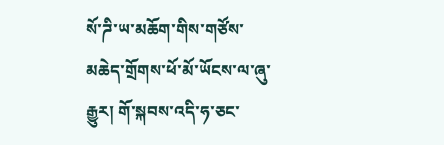སོ་ཌི་ཡ་མཆོག་གིས་གཙོས་མཆེད་གྲོགས་ཕོ་མོ་ཡོངས་ལ་ཞུ་རྒྱུར། གོ་སྐབས་འདི་ཧ་ཅང་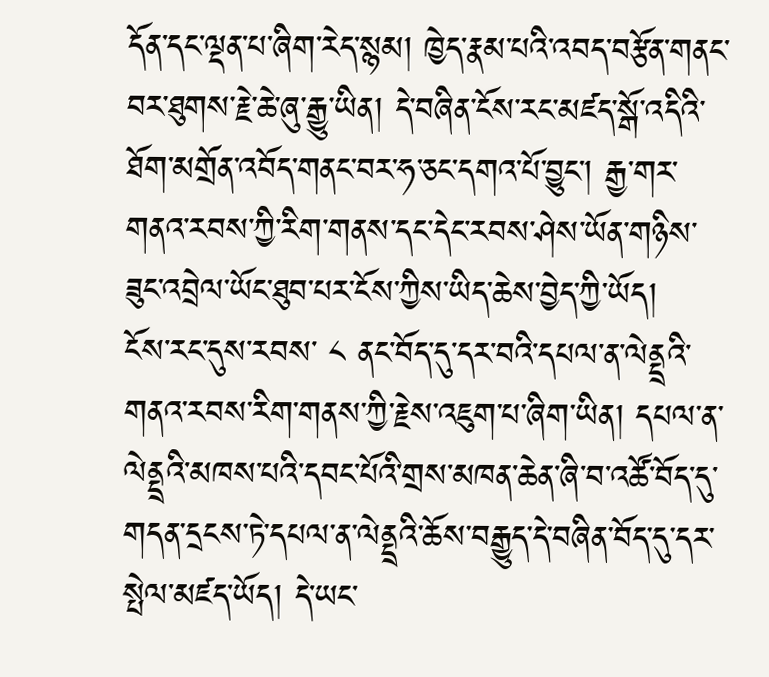དོན་དང་ལྡན་པ་ཞིག་རེད་སྙམ། ཁྱེད་རྣམ་པའི་འབད་བརྩོན་གནང་བར་ཐུགས་རྗེ་ཆེ་ཞུ་རྒྱུ་ཡིན། དེ་བཞིན་ངོས་རང་མཛད་སྒོ་འདིའི་ཐོག་མགྲོན་འབོད་གནང་བར་ཧ་ཅང་དགའ་པོ་བྱུང་། རྒྱ་གར་གནའ་རབས་ཀྱི་རིག་གནས་དང་དེང་རབས་ཤེས་ཡོན་གཉིས་ཟུང་འབྲེལ་ཡོང་ཐུབ་པར་ངོས་ཀྱིས་ཡིད་ཆེས་བྱེད་ཀྱི་ཡོད།
ངོས་རང་དུས་རབས་ ༨ ནང་བོད་དུ་དར་བའི་དཔལ་ན་ལེནྡྲའི་གནའ་རབས་རིག་གནས་ཀྱི་རྗེས་འཇུག་པ་ཞིག་ཡིན། དཔལ་ན་ལེནྡྲའི་མཁས་པའི་དབང་པོའི་གྲས་མཁན་ཆེན་ཞི་བ་འཚོ་བོད་དུ་གདན་དྲངས་ཏེ་དཔལ་ན་ལེནྡྲའི་ཆོས་བརྒྱུད་དེ་བཞིན་བོད་དུ་དར་སྤེལ་མཛད་ཡོད། དེ་ཡང་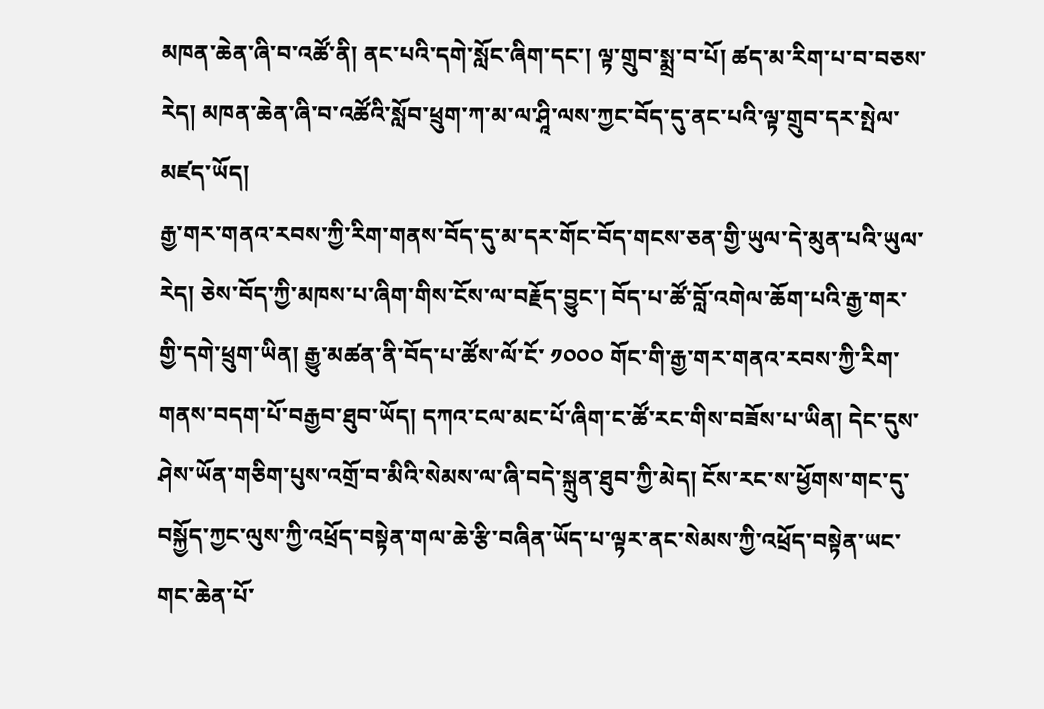མཁན་ཆེན་ཞི་བ་འཚོ་ནི། ནང་པའི་དགེ་སློང་ཞིག་དང་། ལྟ་གྲུབ་སྨྲ་བ་པོ། ཚད་མ་རིག་པ་བ་བཅས་རེད། མཁན་ཆེན་ཞི་བ་འཚོའི་སློབ་ཕྲུག་ཀ་མ་ལ་ཤཱི་ལས་ཀྱང་བོད་དུ་ནང་པའི་ལྟ་གྲུབ་དར་སྤེལ་མཛད་ཡོད།
རྒྱ་གར་གནའ་རབས་ཀྱི་རིག་གནས་བོད་དུ་མ་དར་གོང་བོད་གངས་ཅན་གྱི་ཡུལ་དེ་མུན་པའི་ཡུལ་རེད། ཅེས་བོད་ཀྱི་མཁས་པ་ཞིག་གིས་ངོས་ལ་བརྗོད་བྱུང་། བོད་པ་ཚོ་བློ་འགེལ་ཆོག་པའི་རྒྱ་གར་གྱི་དགེ་ཕྲུག་ཡིན། རྒྱུ་མཚན་ནི་བོད་པ་ཚོས་ལོ་ངོ་ ༡༠༠༠ གོང་གི་རྒྱ་གར་གནའ་རབས་ཀྱི་རིག་གནས་བདག་པོ་བརྒྱབ་ཐུབ་ཡོད། དཀའ་ངལ་མང་པོ་ཞིག་ང་ཚོ་རང་གིས་བཟོས་པ་ཡིན། དེང་དུས་ཤེས་ཡོན་གཅིག་པུས་འགྲོ་བ་མིའི་སེམས་ལ་ཞི་བདེ་སྐྲུན་ཐུབ་ཀྱི་མེད། ངོས་རང་ས་ཕྱོགས་གང་དུ་བསྐྱོད་ཀྱང་ལུས་ཀྱི་འཕྲོད་བསྟེན་གལ་ཆེ་རྩི་བཞིན་ཡོད་པ་ལྟར་ནང་སེམས་ཀྱི་འཕྲོད་བསྟེན་ཡང་གང་ཆེན་པོ་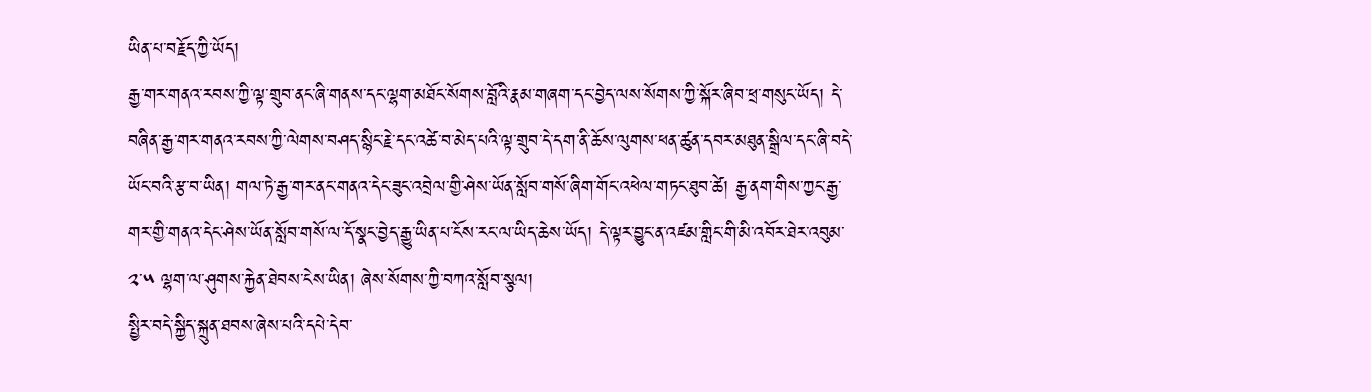ཡིན་པ་བརྗོད་ཀྱི་ཡོད།
རྒྱ་གར་གནའ་རབས་ཀྱི་ལྟ་གྲུབ་ནང་ཞི་གནས་དང་ལྷག་མཐོང་སོགས་བློའི་རྣམ་གཞག་དང་བྱེད་ལས་སོགས་ཀྱི་སྐོར་ཞིབ་ཕྲ་གསུང་ཡོད། དེ་བཞིན་རྒྱ་གར་གནའ་རབས་ཀྱི་ལེགས་བཤད་སྙིང་རྗེ་དང་འཚེ་བ་མེད་པའི་ལྟ་གྲུབ་དེ་དག་ནི་ཆོས་ལུགས་ཕན་ཚུན་དབར་མཐུན་སྒྲིལ་དང་ཞི་བདེ་ཡོང་བའི་རྩ་བ་ཡིན། གལ་ཏེ་རྒྱ་གར་ནང་གནའ་དེང་ཟུང་འབྲེལ་གྱི་ཤེས་ཡོན་སློབ་གསོ་ཞིག་གོང་འཕེལ་གཏང་ཐུབ་ཚེ། རྒྱ་ནག་གིས་ཀྱང་རྒྱ་གར་གྱི་གནའ་དེང་ཤེས་ཡོན་སློབ་གསོ་ལ་དོ་སྣང་བྱེད་རྒྱུ་ཡིན་པ་ངོས་རང་ལ་ཡིད་ཆེས་ཡོད། དེ་ལྟར་བྱུང་ན་འཛམ་གླིང་གི་མི་འབོར་ཐེར་འབུམ་ ༢་༥ ལྷག་ལ་ཤུགས་རྐྱེན་ཐེབས་ངེས་ཡིན། ཞེས་སོགས་ཀྱི་བཀའ་སློབ་སྩལ།
སྤྱིར་བདེ་སྐྱིད་སྐྲུན་ཐབས་ཞེས་པའི་དཔེ་དེབ་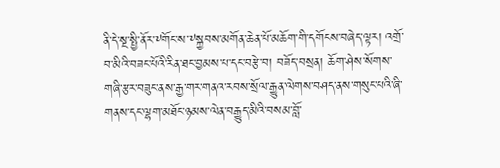ནི་དེ་སྔ་སྤྱི་ནོར་༸གོང་ས་༸སྐྱབས་མགོན་ཆེན་པོ་མཆོག་གི་དགོངས་བཞེད་ལྟར། འགྲོ་བ་མིའི་བཟང་པོའི་རིན་ཐང་བྱམས་པ་དང་བརྩེ་བ། བཟོད་བསྲན། ཆོག་ཤེས་སོགས་གཞི་རྩར་བཟུང་ནས་རྒྱ་གར་གནའ་རབས་སྲོལ་རྒྱུན་ལེགས་བཤད་ནས་གསུང་པའི་ཞི་གནས་དང་ལྷག་མཐོང་ཉམས་ལེན་བརྒྱུད་མིའི་བསམ་བློ་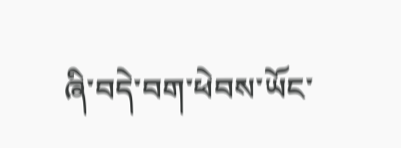ཞི་བདེ་བག་ཕེབས་ཡོང་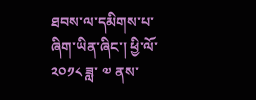ཐབས་ལ་དམིགས་པ་ཞིག་ཡིན་ཞིང་། ཕྱི་ལོ་ ༢༠༡༨ ཟླ་ ༧ ནས་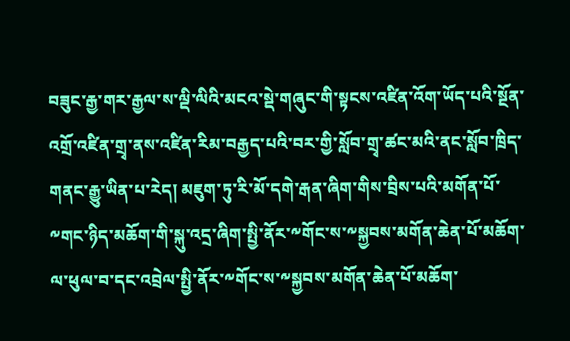བཟུང་རྒྱ་གར་རྒྱལ་ས་ལྡི་ལིའི་མངའ་སྡེ་གཞུང་གི་སྟངས་འཛིན་འོག་ཡོད་པའི་སྔོན་འགྲོ་འཛིན་གྲྭ་ནས་འཛིན་རིམ་བརྒྱད་པའི་བར་གྱི་སློབ་གྲྭ་ཚང་མའི་ནང་སློབ་ཁྲིད་གནང་རྒྱུ་ཡིན་པ་རེད། མཇུག་ཏུ་རི་མོ་དགེ་རྒན་ཞིག་གིས་བྲིས་པའི་མགོན་པོ་༸གང་ཉིད་མཆོག་གི་སྐུ་འདྲ་ཞིག་སྤྱི་ནོར་༸གོང་ས་༸སྐྱབས་མགོན་ཆེན་པོ་མཆོག་ལ་ཕུལ་བ་དང་འབྲེལ་སྤྱི་ནོར་༸གོང་ས་༸སྐྱབས་མགོན་ཆེན་པོ་མཆོག་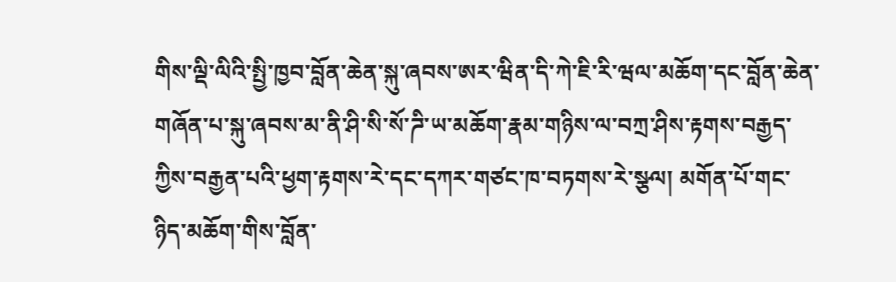གིས་ལྡི་ལིའི་སྤྱི་ཁྱབ་བློན་ཆེན་སྐུ་ཞབས་ཨར་ཝིན་དི་ཀེ་ཇི་རི་ཝལ་མཆོག་དང་བློན་ཆེན་གཞོན་པ་སྐུ་ཞབས་མ་ནི་ཤི་སི་སོ་ཌི་ཡ་མཆོག་རྣམ་གཉིས་ལ་བཀྲ་ཤིས་རྟགས་བརྒྱད་ཀྱིས་བརྒྱན་པའི་ཕྱག་རྟགས་རེ་དང་དཀར་གཙང་ཁ་བཏགས་རེ་སྩལ། མགོན་པོ་གང་ཉིད་མཆོག་གིས་བློན་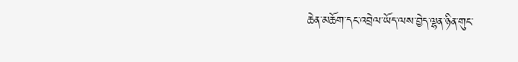ཆེན་མཆོག་དང་འབྲེལ་ཡོད་ལས་བྱེད་ལྷན་ཉིན་གུང་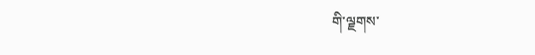གི་ལྗགས་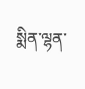སྨིན་ལྷན་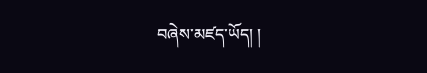བཞེས་མཛད་ཡོད། །